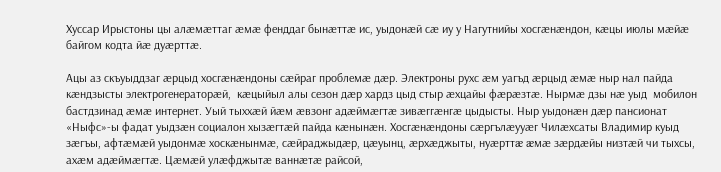Хуссар Ирыстоны цы алæмæттаг æмæ фенддаг бынæттæ ис, уыдонæй сæ иу у Нагутнийы хосгæнæндон, кæцы июлы мæйæ байгом кодта йæ дуæрттæ.

Ацы аз скъуыддзаг æрцыд хосгæнæндоны сæйраг проблемæ дæр. Электроны рухс æм уагъд æрцыд æмæ ныр нал пайда кæндзысты электрогенераторæй,  кæцыйыл алы сезон дæр хардз цыд стыр æхцайы фæрæзтæ. Нырмæ дзы нæ уыд  мобилон бастдзинад æмæ интернет. Уый тыххæй йæм æвзонг адæймæгтæ зивæггæнгæ цыдысты. Ныр уыдонæн дæр пансионат «Ныфс»-ы фадат уыдзæн социалон хызæгтæй пайда кæнынæн. Хосгæнæндоны сæргълæууæг Чилæхсаты Владимир куыд зæгъы, афтæмæй уыдонмæ хоскæнынмæ, сæйраджыдæр, цæуынц, æрхæджыты, нуæрттæ æмæ зæрдæйы низтæй чи тыхсы, ахæм адæймæгтæ. Цæмæй улæфджытæ ваннæтæ райсой,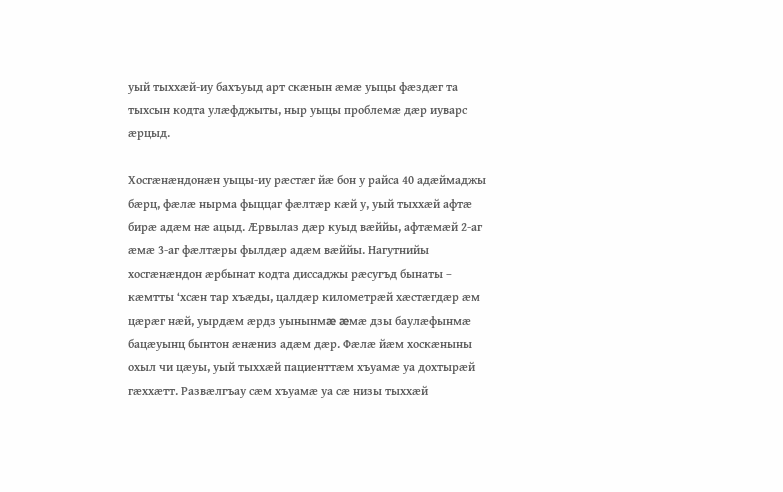уый тыххæй-иу бахъуыд арт скæнын æмæ уыцы фæздæг та тыхсын кодта улæфджыты, ныр уыцы проблемæ дæр иуварс æрцыд.

Хосгæнæндонæн уыцы-иу рæстæг йæ бон у райса 40 адæймаджы бæрц, фæлæ нырма фыццаг фæлтæр кæй у, уый тыххæй афтæ бирæ адæм нæ ацыд. Æрвылаз дæр куыд вæййы, афтæмæй 2-аг æмæ 3-аг фæлтæры фылдæр адæм вæййы. Нагутнийы хосгæнæндон æрбынат кодта диссаджы рæсугъд бынаты – кæмтты ‘хсæн тар хъæды, цалдæр километрæй хæстæгдæр æм цæрæг нæй, уырдæм æрдз уынынмæ æмæ дзы баулæфынмæ бацæуынц бынтон æнæниз адæм дæр. Фæлæ йæм хоскæныны охыл чи цæуы, уый тыххæй пациенттæм хъуамæ уа дохтырæй гæххæтт. Развæлгъау сæм хъуамæ уа сæ низы тыххæй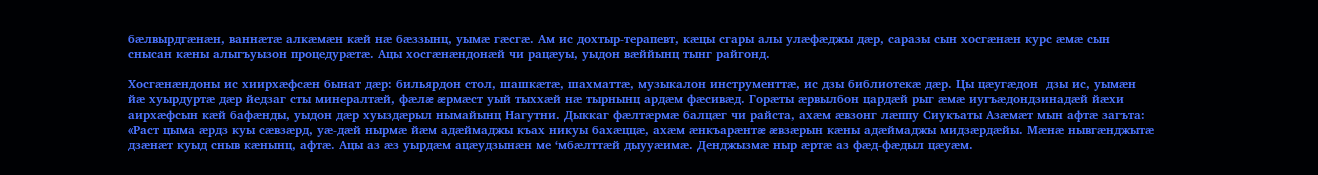бæлвырдгæнæн, ваннæтæ алкæмæн кæй нæ бæззынц, уымæ гæсгæ. Ам ис дохтыр-терапевт, кæцы сгары алы улæфæджы дæр, саразы сын хосгæнæн курс æмæ сын снысан кæны алыгъуызон процедурæтæ. Ацы хосгæнæндонæй чи рацæуы, уыдон вæййынц тынг райгонд.

Хосгæнæндоны ис хиирхæфсæн бынат дæр: бильярдон стол, шашкæтæ, шахматтæ, музыкалон инструменттæ, ис дзы библиотекæ дæр. Цы цæугæдон  дзы ис, уымæн йæ хуырдуртæ дæр йедзаг сты минералтæй, фæлæ æрмæст уый тыххæй нæ тырнынц ардæм фæсивæд. Горæты æрвылбон цардæй рыг æмæ иугъæдондзинадæй йæхи аирхæфсын кæй бафæнды, уыдон дæр хуыздæрыл нымайынц Нагутни. Дыккаг фæлтæрмæ балцæг чи райста, ахæм æвзонг лæппу Сиукъаты Азæмæт мын афтæ загъта: «Раст цыма æрдз куы сæвзæрд, уæ-дæй нырмæ йæм адæймаджы къах никуы бахæццæ, ахæм æнкъарæнтæ æвзæрын кæны адæймаджы мидзæрдæйы. Мæнæ нывгæнджытæ дзæнæт куыд сныв кæнынц, афтæ. Ацы аз æз уырдæм ацæудзынæн ме ‘мбæлттæй дыууæимæ. Денджызмæ ныр æртæ аз фæд-фæдыл цæуæм.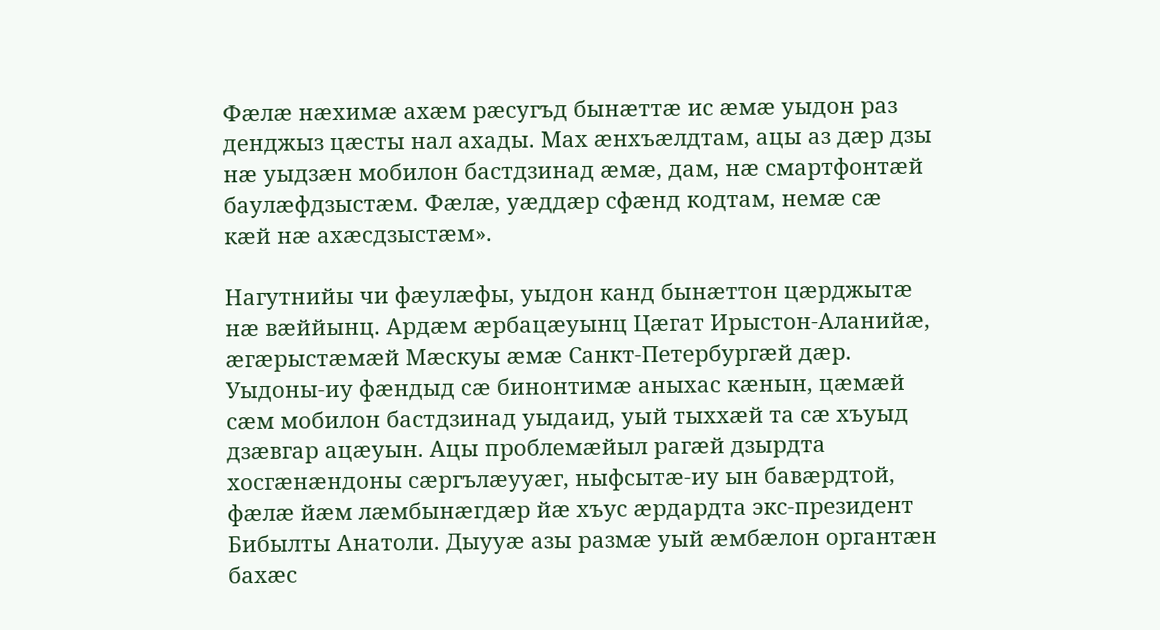Фæлæ нæхимæ ахæм рæсугъд бынæттæ ис æмæ уыдон раз денджыз цæсты нал ахады. Мах æнхъæлдтам, ацы аз дæр дзы нæ уыдзæн мобилон бастдзинад æмæ, дам, нæ смартфонтæй баулæфдзыстæм. Фæлæ, уæддæр сфæнд кодтам, немæ сæ кæй нæ ахæсдзыстæм».

Нагутнийы чи фæулæфы, уыдон канд бынæттон цæрджытæ нæ вæййынц. Ардæм æрбацæуынц Цæгат Ирыстон-Аланийæ, æгæрыстæмæй Мæскуы æмæ Санкт-Петербургæй дæр. Уыдоны-иу фæндыд сæ бинонтимæ аныхас кæнын, цæмæй сæм мобилон бастдзинад уыдаид, уый тыххæй та сæ хъуыд дзæвгар ацæуын. Ацы проблемæйыл рагæй дзырдта хосгæнæндоны сæргълæууæг, ныфсытæ-иу ын бавæрдтой, фæлæ йæм лæмбынæгдæр йæ хъус æрдардта экс-президент Бибылты Анатоли. Дыууæ азы размæ уый æмбæлон органтæн бахæс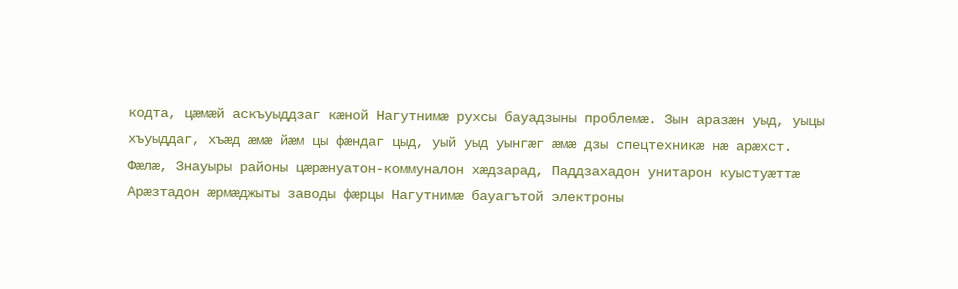кодта, цæмæй аскъуыддзаг кæной Нагутнимæ рухсы бауадзыны проблемæ. Зын аразæн уыд, уыцы хъуыддаг, хъæд æмæ йæм цы фæндаг цыд, уый уыд уынгæг æмæ дзы спецтехникæ нæ арæхст. Фæлæ, Знауыры районы цæрæнуатон-коммуналон хæдзарад, Паддзахадон унитарон куыстуæттæ Арæзтадон æрмæджыты заводы фæрцы Нагутнимæ бауагътой электроны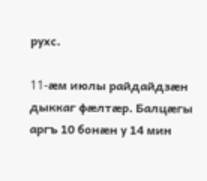рухс.

11-æм июлы райдайдзæн дыккаг фæлтæр. Балцæгы аргъ 10 бонæн у 14 мин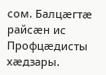сом. Балцæгтæ райсæн ис Профцæдисты хæдзары.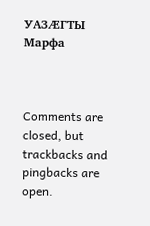УАЗÆГТЫ Марфа



Comments are closed, but trackbacks and pingbacks are open.